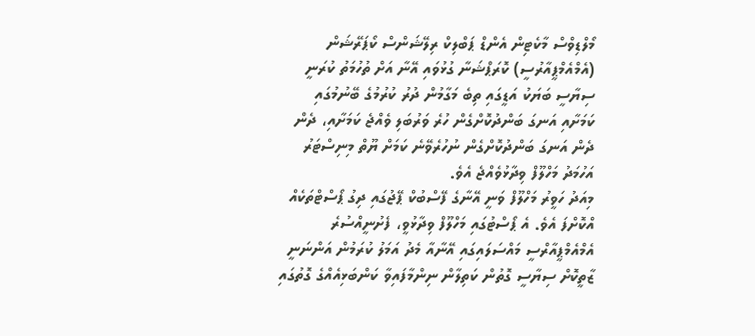މޯލްޑިވްސް މާކެޓިން އެންޑް ޕަބްލިކް ރިލޭޝަންސް ކޯޕަރޭޝަން (އެމްއެމްޕީއާރުސީ) ކޮރަޕްޝަނާ ގުޅުވައި އޭނާ އަށް ތުހުމަތު ކުރަނީ ސިޔާސީ ބަޔަކު އަޑީގައި ތިބެ މަގާމުން ދުރު ކުރުމުގެ ބޭނުމުގައި ކަމަށާއި އަނގަ ބަންދުކޮށްގެން ހުރެ ވަރުބަލި ވެއްޖެ ކަމަށާއި، ދެން ދެން އަނގަ ބަންދުކޮށްގެން ނުހުރެވޭނެ ކަމަށް ޔޫތް މިނިސްޓަރު އަހުމަދު މަހްލޫފް ވިދާޅުވެއްޖެ އެވެ.
މިއަދު ހަވީރު މަހްލޫފް ވަނީ އޭނާގެ ފޭސްބުކް ޕޭޖުގައި ދިގު ޕޯސްޓްތަކެއް އްކޮށްފަ އެވެ. އެ ޕޯސްޓުގައި މަހްލޫފް ވިދާޅުވީ، ފެށުނީއްސުރެ އެމްއެމްޕީއާރްސީ މައްސަލައިގައި އޭނާއާ މެދު އަމަލު ކުރަމުން އަންނަނީ ޒާތީކޮށް ސިޔާސީ ގޮތުން ކަތިލާން ނިންމާފައިވާ ކަންބަޅިއެއްގެ ގޮތުގައި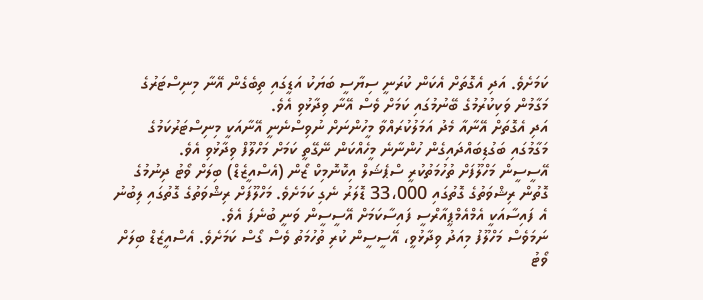ކަމަށެވެ. އަދި އެގޮތަށް އެކަން ކުރަނީ ސިޔާސީ ބަޔަކު އަޑީގައި ތިބެގެން އޭނާ މިނިސްޓަރުގެ މަގާމުން ވަކިކުރުމުގެ ބޭނުމުގައި ކަމަށް ވެސް އޭނާ ވިދާޅުވި އެވެ.
އަދި އެގޮތަށް އޭނާއާ މެދު އަމަލުކުރައްވާ މީހުންނަށް ނުވިސްނެނީ އޭނާއަކީ މިނިސްޓަރުކަމުގެ މަގާމުގައި ބަގުޑިބައްދައިގެން ހުންނާނެ މީހެއްކަން ނޭގޭތީ ކަމަށް މަހްލޫފް ވިދާޅުވި އެވެ.
އޭސީސީން މަހްލޫފަށް ތުހުމަތުކުރީ ސްޕެޝަލް އިކޮނޮމިކް ޒޯން (އެސްއީޒެޑް) ބިލަށް ވޯޓު ދިނުމުގެ ގޮތުން ރިޝްވަތުގެ ގޮތުގައި 33،000 ޑޮލަރު ނެގި ކަމަށެވެ. މަހްލޫފަށް ރިޝްވަތުގެ ގޮތުގައި ލިބުނު އެ ފައިސާއަކީ އެމްއެމްޕީއާރްސީ ފައިސާކަމަށް އޭސީސީން ވަނީ ބުނެފަ އެވެ.
ނަމަވެސް މަހްލޫފު މިއަދު ވިދާޅުވީ، އޭސީސީން ކުރި ތުހުމަތު ވެސް ގޯސް ކަމަށެވެ. އެސްއީޒެޑް ބިލަށް ވޯޓު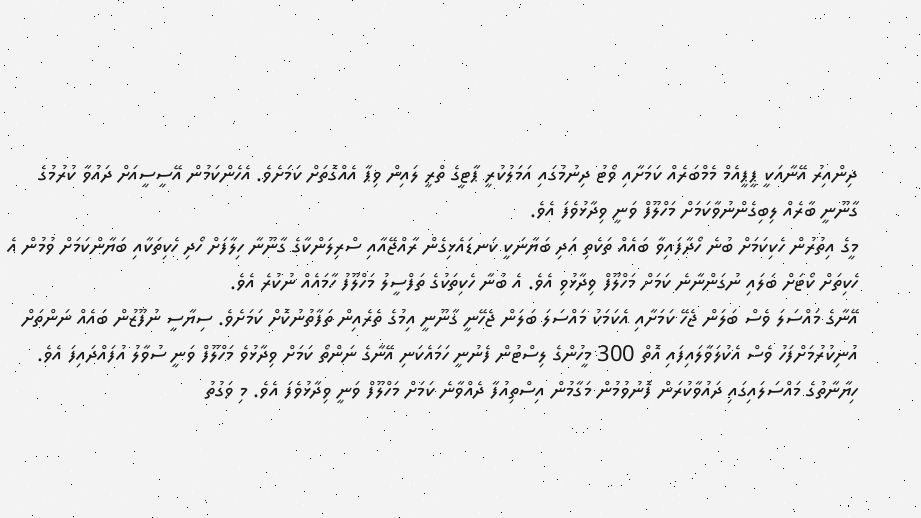ދިންއިރު އޭނާއަކީ ޕީޕީއެމް މެމްބަރެއް ކަމަށާއި ވޯޓު ދިނުމުގައި އަމަލުކުރީ ޕާޓީގެ ތްރީ ލައިން ވިޕާ އެއްގޮތަށް ކަމަށެވެ. އެހެންކަމުން އޭސީސީއަށް ދައުވާ ކުރުމުގެ ގާނޫނީ ބާރެއް ލިބިގެންނުވާކަމަށް މަހްލޫފް ވަނީ ވިދާޅުވެފަ އެވެ.
މީގެ އިތުރުން ހެކިކަމަށް ބުނެ ހޯދާފައިވާ ބައެއް ތަކެތި އަދި ބަޔާނަކީ ކަނޑައެޅިގެން ރާއްޖޭއާއި ސްރިލަންކާގެ ގާނޫނާ ހިލާފަށް ހޯދި ހެކިތަކާއި ބަޔާންކަމަށް ވުމުން އެ ހެކިތަށް ކޯޓަށް ބަލައި ނުގަންނާނެ ކަމަށް މަހްލޫފް ވިދާޅުވި އެވެ. އެ ބުނާ ހެކިތަކުގެ ތަފްސީލު މަހްލޫފު ހާމައެއް ނުކުރެ އެވެ.
އޭނާގެ މައްސަލަ ވެސް ބަލަން ޖެހޭ ކަމަށާއި އެކަމަކު މައްސަލަ ބަލަން ޖެހޭނީ ގާނޫނީ އިމުގެ ތެރެއިން ތަފާތުނުކޮށް ކަމަށެވެ. ސިޔާސީ ނުފޫޒުން ބައެއް ނަންތަށް އުނިކުރުމަށްފަހު ވެސް އެކުލަވާލައިފައި އޮތް 300 މީހުންގެ ލިސްޓުން ފެނުނީ ހަމައެކަނި އޭނާގެ ނަންތޯ ކަމަށް ވިދާޅުވެ މަހްލޫފް ވަނީ ސުވާލު އުފައްދައިފަ އެވެ.
ހިޔާނާތުގެ މައްސަލައިގައި ދައުވާކުރަން ފޮނުވުމުން މަގާމުން އިސްތިއުފާ ދެއްވާނެ ކަމަށް މަހްލޫފް ވަނީ ވިދާޅުވެފަ އެވެ. މި ވަގުތު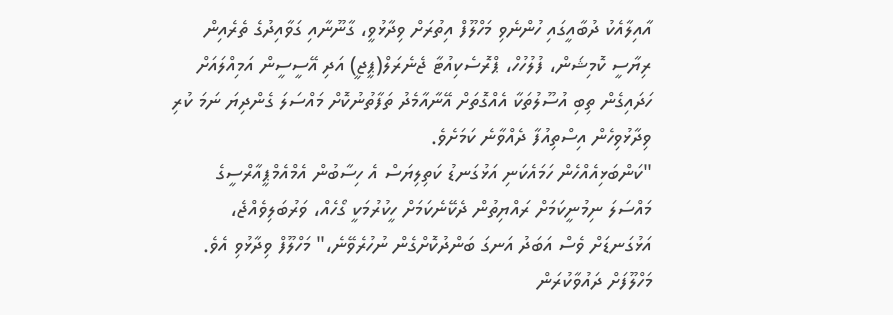އާއިލާއެކު ދުބާއީގައި ހުންނެވި މަހްލޫފް އިތުރަށް ވިދާޅުވީ، ގާނޫނާއި ގަވާއިދުގެ ތެރެއިން ރިޔާސީ ކޮމިޝަން، ފުލުހުހް، ޕްރޮސެކިއުޓާ ޖެނެރަލް(ޕީޖީ) އަދި އޭސީސީން އަމިއްލައަށް ހަދައިގެން ތިބި އުސޫލުތަކާ އެއްގޮތަށް އޭނާއާމެދު ތަފާތުނުކޮށް މައްސަލަ ގެންދިޔަ ނަމަ ކުރި ވިދާޅުވިހެން އިސްތިއުފާ ދެއްވާނެ ކަމަށެވެ.
"ކަންބަޅިއެއްހެން ހަމައެކަނި އަޅުގަނޑު ކަތިލިޔަސް އެ ހިސާބުން އެމްއެމްޕީއާރްސީގެ މައްސަލަ ނިމުނީކަމަށް ރައްޔިތުން ދެކޭނެކަމަށް ހީކުރުމަކީ ގޯހެއް، ވަރުބަލިވެއްޖެ، އަޅުގަނޑަށް ވެސް އަބަދު އަނގަ ބަންދުކޮށްގެން ނުހުރެވޭނެ،" މަހްލޫފް ވިދާޅުވި އެވެ.
މަހްލޫފަށް ދައުވާކުރަން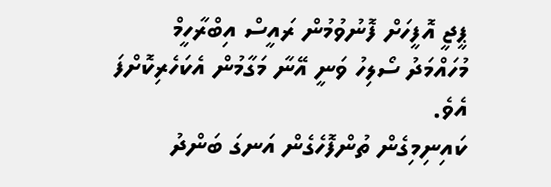ޕީޖީ އޮފީހަށް ފޮނުވުމުން ރައީސް އިބްރާހީމް މުހައްމަދު ސޯލިހު ވަނީ އޭނާ މަގާމުން އެކަހެރިކޮށްފަ އެވެ.
ކައިނިމިގެން ތުންފޮހެގެން އަނގަ ބަންދު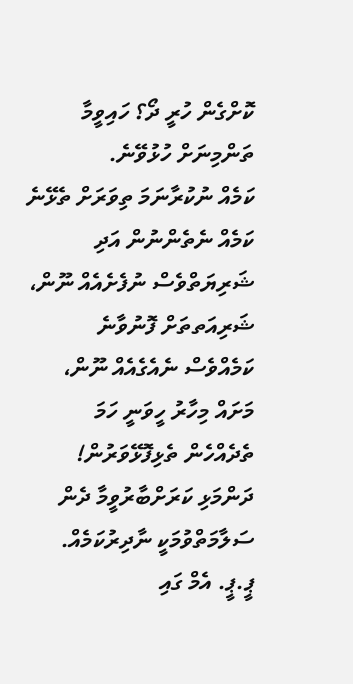ކޮށްގެން ހުރީ ދޯ؟ ހައިވީމާ ތަންމިނަށް ހުޅުވޭނެ.
ކަމެއް ނުކުރާނަމަ ތިވަރަށް ތެޅޭނެ ކަމެއް ނެތެންނުން އަދި ޝަރިޔަތްވެސް ނުފެށެއެއް ނޫން، ޝަރިއަތތަށް ފޮނުވާނެ ކަމެއްވެސް ނެއެގެއެއް ނޫން، މަށައް މިހާރު ހީވަނީ ހަމަ ތެދެއްހެން ތެޅިފޮޅޭވަރުން!
ދަންމަޅި ކަރަށްބާރުވީމާ ދެން ސަލާމަތްވުމަކީ ނާދިރުކަމެއް. ޕީ.ޕީ. އެމް ގައި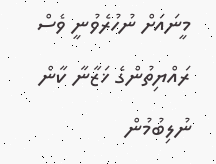މީނައަށް ނުހުރެވުނީ ވެސް ރައްޔިތުންގެ ޚަޒާނާ ކާން ނުލިބުމުން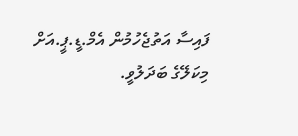ފައިސާ އަތުޖެހުމުން އެމް.ޑީ.ޕީ.އަށް މިކަލޭގެ ބަދަލުވީ.